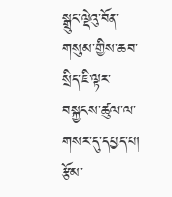སྒྲུང་ལྡེའུ་བོན་གསུམ་གྱིས་ཆབ་སྲིད་ཇི་ལྟར་བསྐྱངས་ཚུལ་ལ་གསར་དུ་དཔྱད་པ།
རྩོམ་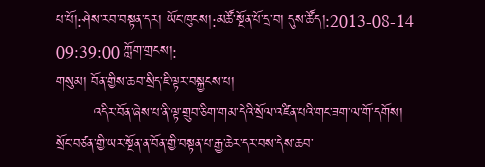པ་པོ།:ཤེས་རབ་བསྟན་དར། ཡོང་ཁུངས།:མཚོ་སྔོན་པོ་དྲ་བ། དུས་ཚོད།:2013-08-14 09:39:00 ཀློག་གྲངས།:
གསུམ། བོན་གྱིས་ཆབ་སྲིད་ཇི་ལྟར་བསྐྱངས་པ།
        འདིར་བོན་ཞེས་པ་ནི་ལྟ་གྲུབ་ཅིག་གམ་དེའི་སྲོལ་འཛིན་པའི་གང་ཟག་ལ་གོ་དགོས། སྲོང་བཙན་གྱི་ཡར་སྔོན་ན་བོན་གྱི་བསྟན་པ་རྒྱ་ཆེར་དར་བས་དེས་ཆབ་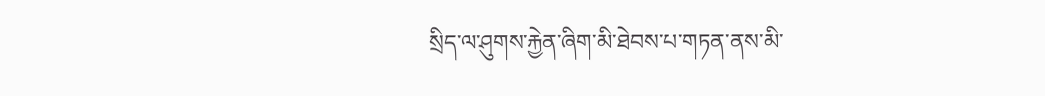སྲིད་ལ་ཤུགས་རྐྱེན་ཞིག་མི་ཐེབས་པ་གཏན་ནས་མི་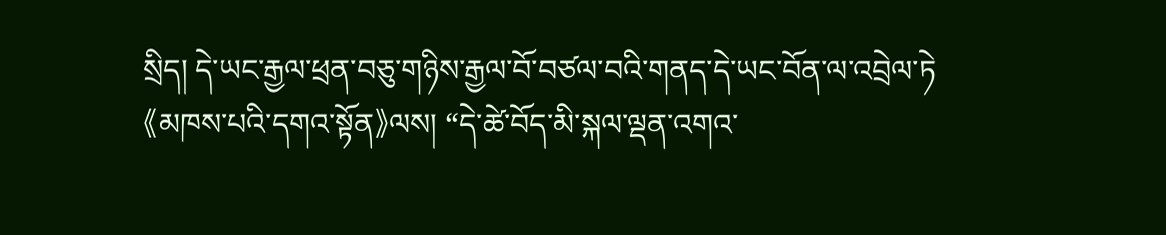སྲིད། དེ་ཡང་རྒྱལ་ཕྲན་བཅུ་གཉིས་རྒྱལ་བོ་བཙལ་བའི་གནད་དེ་ཡང་བོན་ལ་འབྲེལ་ཏེ《མཁས་པའི་དགའ་སྟོན》ལས། “དེ་ཚེ་བོད་མི་སྐལ་ལྡན་འགའ་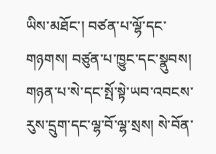ཡིས་མཐོང་། བཙན་པ་ལྷོ་དང་གཉགས། བཙུན་པ་ཁྱུང་དང་སྣུབས། གཉན་པ་སེ་དང་སྤོ་སྟེ་ཡབ་འབངས་རུས་དྲུག་དང་ལྷ་བོ་ལྷ་སྲས། སེ་བོན་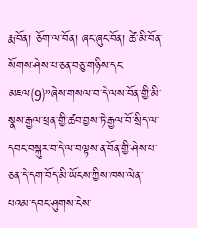རྨ་བོན། ཅོག་ལ་བོན། ཞང་ཞུང་བོན། ཚེ་མི་བོན་སོགས་ཤེས་པ་ཅན་བཅུ་གཉིས་དང་མཇལ⑼”ཞེས་གསལ་བ་དེ་ལས་བོན་གྱི་མི་སྣས་རྒྱལ་ཕྲན་གྱི་ཚབ་བྱས་ཏེ་རྒྱལ་བོ་སྲིད་ལ་དབང་བསྐུར་བ་དེ་ལ་བལྟས་ན་བོན་གྱི་ཤེས་པ་ཅན་དེ་དག་བོད་མི་ཡོངས་ཀྱིས་ཁས་ལེན་པའམ་དབང་ཤུགས་ངེས་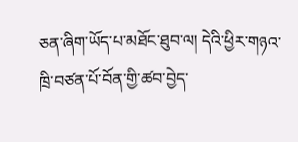ཅན་ཞིག་ཡོད་པ་མཐོང་ཐུབ་ལ། དེའི་ཕྱིར་གཉའ་ཁྲི་བཙན་པོ་བོན་གྱི་ཚབ་བྱེད་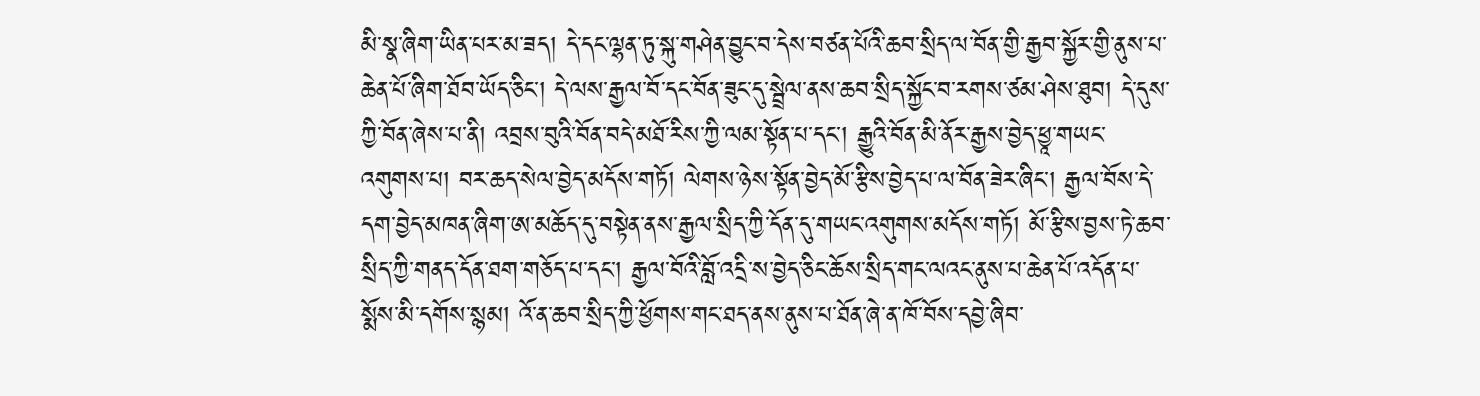མི་སྣ་ཞིག་ཡིན་པར་མ་ཟད། དེ་དང་ལྷན་ཏུ་སྐུ་གཤེན་བྱུང་བ་དེས་བཙན་པོའི་ཆབ་སྲིད་ལ་བོན་གྱི་རྒྱབ་སྐྱོར་གྱི་ནུས་པ་ཆེན་པོ་ཞིག་ཐོབ་ཡོད་ཅིང་། དེ་ལས་རྒྱལ་བོ་དང་བོན་ཟུང་དུ་སྦྲེལ་ནས་ཆབ་སྲིད་སྐྱོང་བ་རགས་ཙམ་ཤེས་ཐུབ། དེ་དུས་ཀྱི་བོན་ཞེས་པ་ནི། འབྲས་བུའི་བོན་བདེ་མཐོ་རིས་ཀྱི་ལམ་སྟོན་པ་དང་། རྒྱུའི་བོན་མི་ནོར་རྒྱས་བྱེད་ཕྱཱ་གཡང་འགུགས་པ། བར་ཆད་སེལ་བྱེད་མདོས་གཏོ། ལེགས་ཉེས་སྟོན་བྱེད་མོ་རྩིས་བྱེད་པ་ལ་བོན་ཟེར་ཞིང་། རྒྱལ་བོས་དེ་དག་བྱེད་མཁན་ཞིག་ཨ་མཆོད་དུ་བསྟེན་ནས་རྒྱལ་སྲིད་ཀྱི་དོན་དུ་གཡང་འགུགས་མདོས་གཏོ། མོ་རྩིས་བྱས་ཏེ་ཆབ་སྲིད་ཀྱི་གནད་དོན་ཐག་གཅོད་པ་དང་། རྒྱལ་བོའི་བློ་འདྲི་ས་བྱེད་ཅིང་ཆོས་སྲིད་གང་ལའང་ནུས་པ་ཆེན་པོ་འདོན་པ་སྨོས་མི་དགོས་སྙམ། འོ་ན་ཆབ་སྲིད་ཀྱི་ཕྱོགས་གང་ཐད་ནས་ནུས་པ་ཐོན་ཞེ་ན་ཁོ་བོས་དབྱེ་ཞིབ་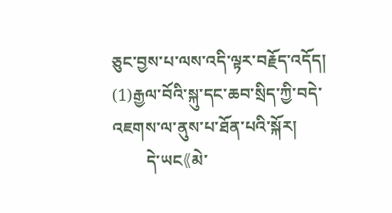ཅུང་བྱས་པ་ལས་འདི་ལྟར་བརྗོད་འདོད།
(1)རྒྱལ་བོའི་སྐུ་དང་ཆབ་སྲིད་ཀྱི་བདེ་འཇགས་ལ་ནུས་པ་ཐོན་པའི་སྐོར།
        དེ་ཡང《མེ་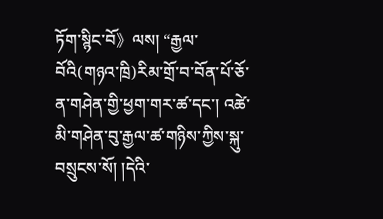ཏོག་སྙིང་བོ》ལས། “རྒྱལ་བོའི(གཉའ་ཁྲི)རིམ་གྲོ་བ་བོན་པོ་ཅོ་ན་གཤེན་གྱི་ཕྱག་གར་ཚ་དང་། འཚེ་མི་གཤེན་བུ་རྒྱལ་ཚ་གཉིས་ཀྱིས་སྐུ་བསྲུངས་སོ། །དེའི་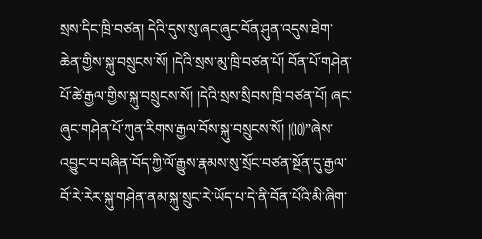སྲས་དིང་ཁྲི་བཙན། དེའི་དུས་སུ་ཞང་ཞུང་བོན་ཤུན་འདུས་ཐེག་ཆེན་གྱིས་སྐུ་བསྲུངས་སོ། །དེའི་སྲས་མུ་ཁྲི་བཙན་པོ། བོན་པོ་གཤེན་པོ་ཚེ་རྒྱལ་གྱིས་སྐུ་བསྲུངས་སོ། །དེའི་སྲས་སྲིབས་ཁྲི་བཙན་པོ། ཞང་ཞུང་གཤེན་པོ་ཀུན་རིགས་རྒྱལ་བོས་སྐུ་བསྲུངས་སོ། །⑽”ཞེས་འབྱུང་བ་བཞིན་བོད་ཀྱི་ལོ་རྒྱུས་རྣམས་སུ་སྲོང་བཙན་སྔོན་དུ་རྒྱལ་བོ་རེ་རེར་སྐུ་གཤེན་ནམ་སྐུ་སྲུང་རེ་ཡོད་པ་དེ་ནི་བོན་པོའི་མི་ཞིག་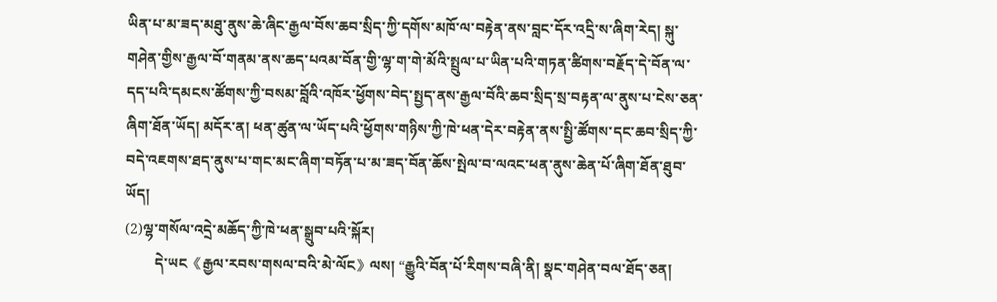ཡིན་པ་མ་ཟད་མཐུ་ནུས་ཆེ་ཞིང་རྒྱལ་བོས་ཆབ་སྲིད་ཀྱི་དགོས་མཁོ་ལ་བརྟེན་ནས་བླང་དོར་འདྲི་ས་ཞིག་རེད། སྐུ་གཤེན་གྱིས་རྒྱལ་བོ་གནམ་ནས་ཆད་པའམ་བོན་གྱི་ལྷ་ག་གེ་མོའི་སྤྲུལ་པ་ཡིན་པའི་གཏན་ཚིགས་བརྗོད་དེ་བོན་ལ་དད་པའི་དམངས་ཚོགས་ཀྱི་བསམ་བློའི་འཁོར་ཕྱོགས་བེད་སྤྱད་ནས་རྒྱལ་བོའི་ཆབ་སྲིད་སྲ་བརྟན་ལ་ནུས་པ་ངེས་ཅན་ཞིག་ཐོན་ཡོད། མདོར་ན། ཕན་ཚུན་ལ་ཡོད་པའི་ཕྱོགས་གཉིས་ཀྱི་ཁེ་ཕན་དེར་བརྟེན་ནས་སྤྱི་ཚོགས་དང་ཆབ་སྲིད་ཀྱི་བདེ་འཇགས་ཐད་ནུས་པ་གང་མང་ཞིག་བཏོན་པ་མ་ཟད་བོན་ཆོས་སྤེལ་བ་ལའང་ཕན་ནུས་ཆེན་པོ་ཞིག་ཐོན་ཐུབ་ཡོད།
(2)ལྷ་གསོལ་འདྲེ་མཆོད་ཀྱི་ཁེ་ཕན་སྒྲུབ་པའི་སྐོར།
        དེ་ཡང《རྒྱལ་རབས་གསལ་བའི་མེ་ལོང》ལས། “རྒྱུའི་བོན་པོ་རིགས་བཞི་ནི། སྣང་གཤེན་བལ་ཐོད་ཅན།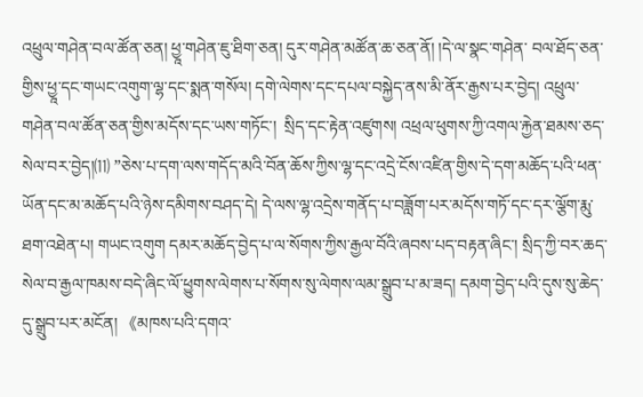འཕྲུལ་གཤེན་བལ་ཚོན་ཅན། ཕྱཱ་གཤེན་ཇུ་ཐིག་ཅན། དུར་གཤེན་མཚོན་ཆ་ཅན་ནོ། །དེ་ལ་སྣང་གཤེན་ བལ་ཐོད་ཅན་གྱིས་ཕྱཱ་དང་གཡང་འགུག་ལྷ་དང་སྨན་གསོལ། དགེ་ལེགས་དང་དཔལ་བསྐྱེད་ནས་མི་ནོར་རྒྱས་པར་བྱེད། འཕྲུལ་གཤེན་བལ་ཚོན་ཅན་གྱིས་མདོས་དང་ཡས་གཏོང་།  སྲིད་དང་རྟེན་འཛུགས། འཕྲལ་ཕུགས་ཀྱི་འགལ་རྐྱེན་ཐམས་ཅད་སེལ་བར་བྱེད།⑾ ”ཅེས་པ་དག་ལས་གདོད་མའི་བོན་ཆོས་ཀྱིས་ལྷ་དང་འདྲེ་ངོས་འཛིན་གྱིས་དེ་དག་མཆོད་པའི་ཕན་ཡོན་དང་མ་མཆོད་པའི་ཉེས་དམིགས་བཤད་དེ། དེ་ལས་ལྷ་འདྲེས་གནོད་པ་བཟློག་པར་མདོས་གཏོ་དང་དར་ལྕོག་རྨུ་ཐག་འཐེན་པ། གཡང་འགུག དམར་མཆོད་བྱེད་པ་ལ་སོགས་ཀྱིས་རྒྱལ་བོའི་ཞབས་པད་བརྟན་ཞིང་། སྲིད་ཀྱི་བར་ཆད་སེལ་བ་རྒྱལ་ཁམས་བདེ་ཞིང་ལོ་ཕྱུགས་ལེགས་པ་སོགས་སུ་ལེགས་ལམ་སྒྲུབ་པ་མ་ཟད། དམག་བྱེད་པའི་དུས་སུ་ཆེད་དུ་སྒྲུབ་པར་མངོན། 《མཁས་པའི་དགའ་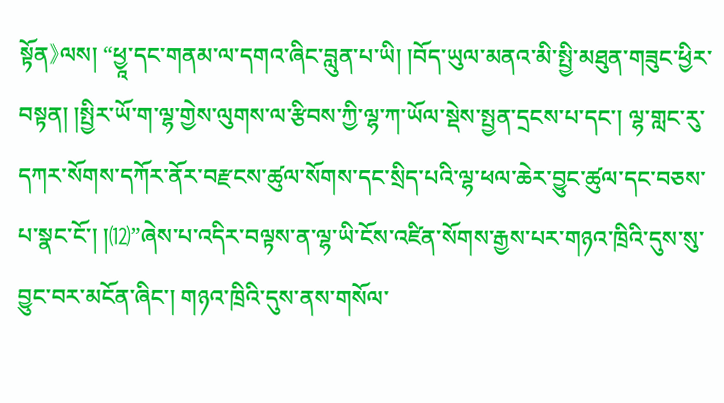སྟོན》ལས། “ཕྱཱ་དང་གནམ་ལ་དགའ་ཞིང་བླུན་པ་ཡི། །བོད་ཡུལ་མནའ་མི་སྤྱི་མཐུན་གཟུང་ཕྱིར་བསྟན། །སྤྱིར་ཡོ་ག་ལྷ་གྱེས་ལུགས་ལ་རྩིབས་ཀྱི་ལྷ་ཀ་ཡོལ་སྡེས་སྤྱན་དྲངས་པ་དང་། ལྷ་གླང་རུ་དཀར་སོགས་དཀོར་ནོར་བརྫངས་ཚུལ་སོགས་དང་སྲིད་པའི་ལྷ་ཕལ་ཆེར་བྱུང་ཚུལ་དང་བཅས་པ་སྣང་ངོ་། །⑿”ཞེས་པ་འདིར་བལྟས་ན་ལྷ་ཡི་ངོས་འཛིན་སོགས་རྒྱས་པར་གཉའ་ཁྲིའི་དུས་སུ་བྱུང་བར་མངོན་ཞིང་། གཉའ་ཁྲིའི་དུས་ནས་གསོལ་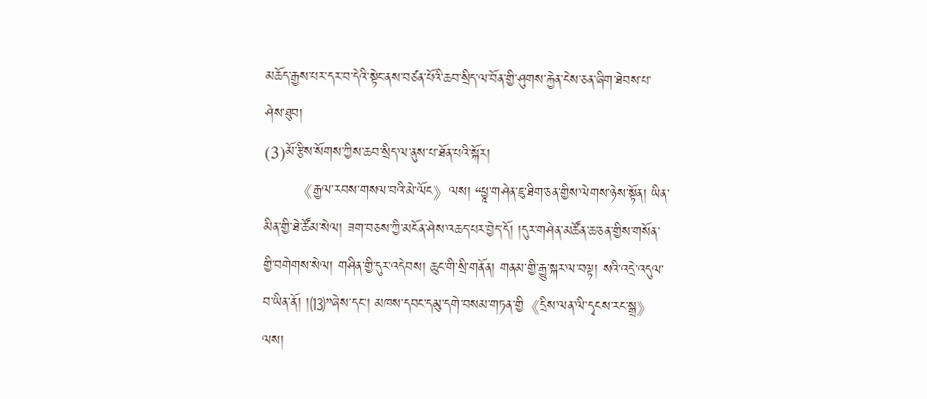མཆོད་རྒྱས་པར་དར་བ་དེའི་སྟེང་ནས་བཙན་པོའི་ཆབ་སྲིད་ལ་བོན་གྱི་ཤུགས་རྐྱེན་ངེས་ཅན་ཞིག་ཐེབས་པ་ཤེས་ཐུབ།
(3)མོ་རྩིས་སོགས་ཀྱིས་ཆབ་སྲིད་ལ་ནུས་པ་ཐོན་པའི་སྐོར།
        《རྒྱལ་རབས་གསལ་བའི་མེ་ལོང》ལས། “ཕྱཱ་གཤེན་ཇུ་ཐིག་ཅན་གྱིས་ལེགས་ཉེས་སྟོན། ཡིན་མིན་གྱི་ཐེ་ཚོམ་སེལ། ཟག་བཅས་ཀྱི་མངོན་ཤེས་འཆད་པར་བྱེད་དོ། །དུར་གཤེན་མཚོན་ཆ་ཅན་གྱིས་གསོན་གྱི་བགེགས་སེལ། གཤིན་གྱི་དུར་འདེབས། ཆུང་གི་སྲི་གནོན། གནམ་གྱི་རྒྱུ་སྐར་ལ་བལྟ། སའི་འདྲེ་འདུལ་བ་ཡིན་ནོ། །⒀”ཞེས་དང་། མཁས་དབང་དམུ་དགེ་བསམ་གཏན་གྱི《དྲིས་ལན་ལི་དྭངས་རང་སྒྲ》ལས།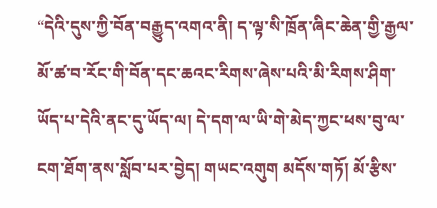“དེའི་དུས་ཀྱི་བོན་བརྒྱུད་འགའ་ནི། ད་ལྟ་སི་ཁྲོན་ཞིང་ཆེན་གྱི་རྒྱལ་མོ་ཚ་བ་རོང་གི་བོན་དང་ཆའང་རིགས་ཞེས་པའི་མི་རིགས་ཤིག་ཡོད་པ་དེའི་ནང་དུ་ཡོད་ལ། དེ་དག་ལ་ཡི་གེ་མེད་ཀྱང་ཕས་བུ་ལ་ངག་ཐོག་ནས་སློབ་པར་བྱེད། གཡང་འགུག མདོས་གཏོ། མོ་རྩིས་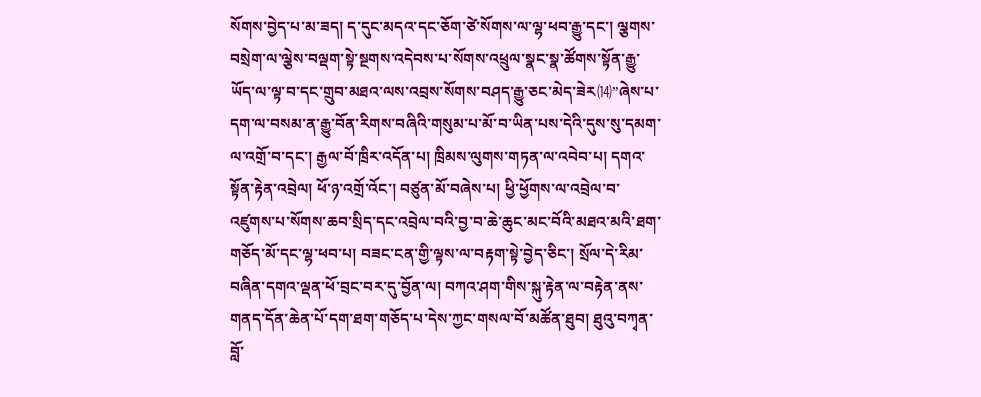སོགས་བྱེད་པ་མ་ཟད། ད་དུང་མདའ་དང་ཅོག་ཙེ་སོགས་ལ་ལྷ་ཕབ་རྒྱུ་དང་། ལྕགས་བསྲེག་ལ་ལྕེས་བལྡག་སྟེ་སྔགས་འདེབས་པ་སོགས་འཕྲུལ་སྣང་སྣ་ཚོགས་སྟོན་རྒྱུ་ཡོད་ལ་ལྟ་བ་དང་གྲུབ་མཐའ་ལས་འབྲས་སོགས་བཤད་རྒྱུ་ཅང་མེད་ཟེར⒁”ཞེས་པ་དག་ལ་བསམ་ན་རྒྱུ་བོན་རིགས་བཞིའི་གསུམ་པ་མོ་བ་ཡིན་པས་དེའི་དུས་སུ་དམག་ལ་འགྲོ་བ་དང་། རྒྱལ་བོ་ཁྲིར་འདོན་པ། ཁྲིམས་ལུགས་གཏན་ལ་འབེབ་པ། དགའ་སྟོན་རྟེན་འབྲེལ། ཕོ་ཉ་འགྲོ་འོང་། བཙུན་མོ་བཞེས་པ། ཕྱི་ཕྱོགས་ལ་འབྲེལ་བ་འཛུགས་པ་སོགས་ཆབ་སྲིད་དང་འབྲེལ་བའི་བྱ་བ་ཆེ་ཆུང་མང་བོའི་མཐའ་མའི་ཐག་གཅོད་མོ་དང་ལྷ་ཕབ་པ། བཟང་ངན་གྱི་ལྟས་ལ་བརྟག་སྟེ་བྱེད་ཅིང་། སྲོལ་དེ་རིམ་བཞིན་དགའ་ལྡན་ཕོ་བྲང་བར་དུ་བྱོན་ལ། བཀའ་ཤག་གིས་སྐུ་རྟེན་ལ་བརྟེན་ནས་གནད་དོན་ཆེན་པོ་དག་ཐག་གཅོད་པ་དེས་ཀྱང་གསལ་བོ་མཚོན་ཐུབ། ཐུའུ་བཀྭན་བློ་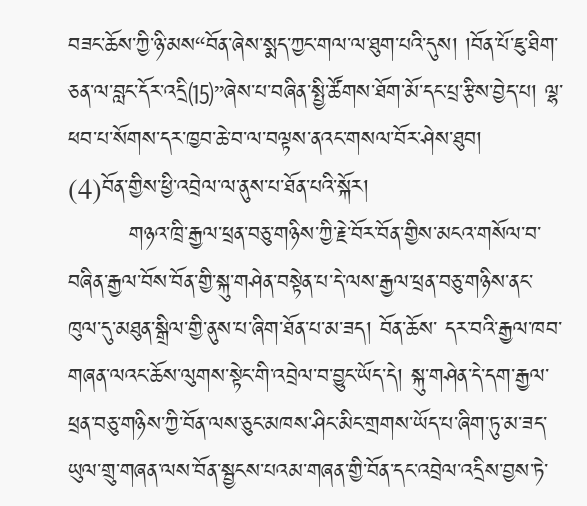བཟང་ཆོས་ཀྱི་ཉི་མས“བོན་ཞེས་སྨད་ཀྱང་གལ་ལ་ཐུག་པའི་དུས། །བོན་པོ་ཇུ་ཐིག་ཅན་ལ་བླང་དོར་འདྲི⒂”ཞེས་པ་བཞིན་སྤྱི་ཚོགས་ཐོག་མོ་དང་པྲ་རྩིས་བྱེད་པ། ལྷ་ཕབ་པ་སོགས་དར་ཁྱབ་ཆེ་བ་ལ་བལྟས་ནའང་གསལ་བོར་ཤེས་ཐུབ།
(4)བོན་གྱིས་ཕྱི་འབྲེལ་ལ་ནུས་པ་ཐོན་པའི་སྐོར།
        གཉའ་ཁྲི་རྒྱལ་ཕྲན་བཅུ་གཉིས་ཀྱི་རྗེ་བོར་བོན་གྱིས་མངའ་གསོལ་བ་བཞིན་རྒྱལ་བོས་བོན་གྱི་སྐུ་གཤེན་བསྟེན་པ་དེ་ལས་རྒྱལ་ཕྲན་བཅུ་གཉིས་ནང་ཁུལ་དུ་མཐུན་སྒྲིལ་གྱི་ནུས་པ་ཞིག་ཐོན་པ་མ་ཟད། བོན་ཆོས་ དར་བའི་རྒྱལ་ཁབ་གཞན་ལའང་ཆོས་ལུགས་སྟེང་གི་འབྲེལ་བ་བྱུང་ཡོད་དེ། སྐུ་གཤེན་དེ་དག་རྒྱལ་ཕྲན་བཅུ་གཉིས་ཀྱི་བོན་ལས་ཅུང་མཁས་ཤིང་མིང་གྲགས་ཡོད་པ་ཞིག་ཏུ་མ་ཟད་ཡུལ་གྲུ་གཞན་ལས་བོན་སྦྱངས་པའམ་གཞན་གྱི་བོན་དང་འབྲེལ་འདྲིས་བྱས་ཏེ་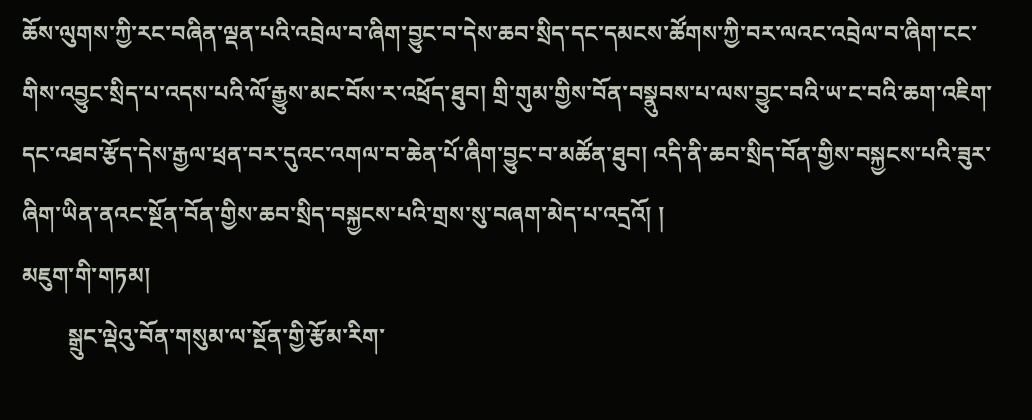ཆོས་ལུགས་ཀྱི་རང་བཞིན་ལྡན་པའི་འབྲེལ་བ་ཞིག་བྱུང་བ་དེས་ཆབ་སྲིད་དང་དམངས་ཚོགས་ཀྱི་བར་ལའང་འབྲེལ་བ་ཞིག་ངང་གིས་འབྱུང་སྲིད་པ་འདས་པའི་ལོ་རྒྱུས་མང་བོས་ར་འཕྲོད་ཐུབ། གྲི་གུམ་གྱིས་བོན་བསྣུབས་པ་ལས་བྱུང་བའི་ཡ་ང་བའི་ཆག་འཇིག་དང་འཐབ་རྩོད་དེས་རྒྱལ་ཕྲན་བར་དུའང་འགལ་བ་ཆེན་པོ་ཞིག་བྱུང་བ་མཚོན་ཐུབ། འདི་ནི་ཆབ་སྲིད་བོན་གྱིས་བསྐྱངས་པའི་ཟུར་ཞིག་ཡིན་ནའང་སྔོན་བོན་གྱིས་ཆབ་སྲིད་བསྐྱངས་པའི་གྲས་སུ་བཞག་མེད་པ་འདྲའོ། །
མཇུག་གི་གཏམ།
        སྒྲུང་ལྡེའུ་བོན་གསུམ་ལ་སྔོན་གྱི་རྩོམ་རིག་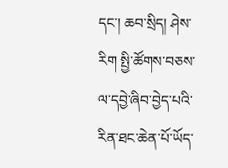དང་། ཆབ་སྲིད། ཤེས་རིག སྤྱི་ཚོགས་བཅས་ལ་དབྱེ་ཞིབ་བྱེད་པའི་རིན་ཐང་ཆེན་པོ་ཡོད་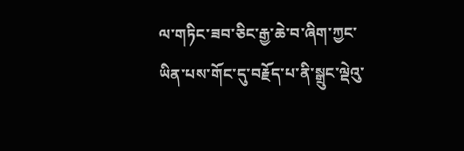ལ་གཏིང་ཟབ་ཅིང་རྒྱ་ཆེ་བ་ཞིག་ཀྱང་ཡིན་པས་གོང་དུ་བརྗོད་པ་ནི་སྒྲུང་ལྡེའུ་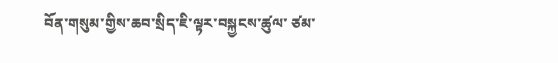བོན་གསུམ་གྱིས་ཆབ་སྲིད་ཇི་ལྟར་བསྐྱངས་ཚུལ་ ཙམ་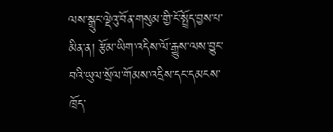ལས་སྒྲུང་ལྡེའུ་བོན་གསུམ་གྱི་ངོ་སྤྲོད་བྱས་པ་མིན་ན། རྩོམ་ཡིག་འདིས་ལོ་རྒྱུས་ལས་བྱུང་བའི་ཡུལ་སྲོལ་གོམས་འདྲིས་དང་དམངས་ཁྲོད་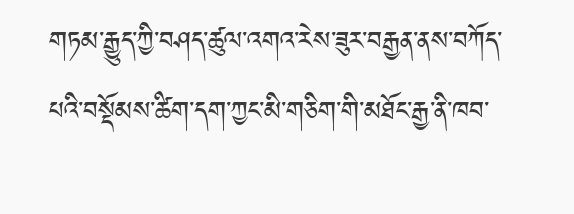གཏམ་རྒྱུད་ཀྱི་བཤད་ཚུལ་འགའ་རེས་ཟུར་བརྒྱན་ནས་བཀོད་པའི་བསྡོམས་ཚིག་དག་ཀྱང་མི་གཅིག་གི་མཐོང་རྒྱ་ནི་ཁབ་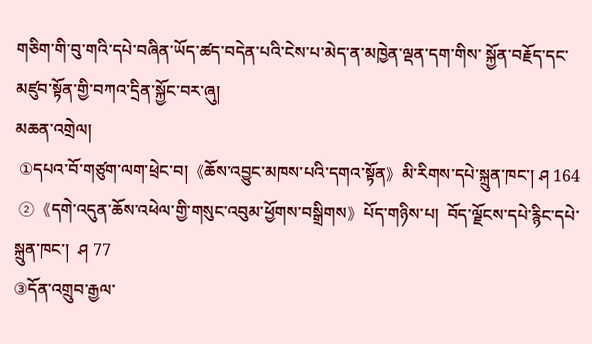གཅིག་གི་བུ་གའི་དཔེ་བཞིན་ཡོད་ཚད་བདེན་པའི་ངེས་པ་མེད་ན་མཁྱེན་ལྡན་དག་གིས་ སྐྱོན་བརྗོད་དང་མཛུབ་སྟོན་གྱི་བཀའ་དྲིན་སྐྱོང་བར་ཞུ།
མཆན་འགྲེལ།
 ①དཔའ་བོ་གཙུག་ལག་ཕྲེང་བ།《ཆོས་འབྱུང་མཁས་པའི་དགའ་སྟོན》མི་རིགས་དཔེ་སྐྲུན་ཁང་། ཤ 164
 ②《དགེ་འདུན་ཆོས་འཕེལ་གྱི་གསུང་འབུམ་ཕྱོགས་བསྒྲིགས》པོད་གཉིས་པ།  བོད་ལྗོངས་དཔེ་རྙིང་དཔེ་སྐྲུན་ཁང་།  ཤ 77
③དོན་འགྲུབ་རྒྱལ་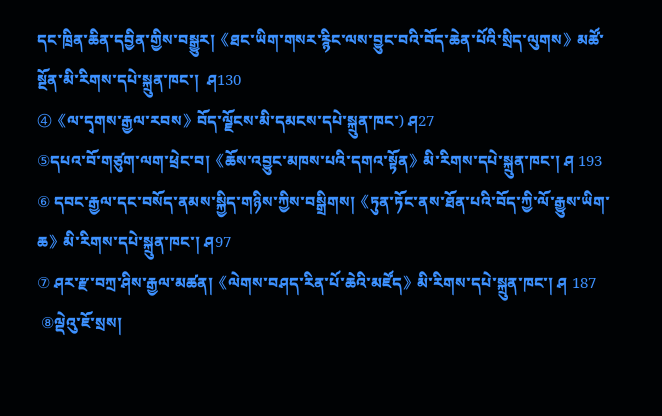དང་ཁྲིན་ཆིན་དབྱིན་གྱིས་བསྒྱུར།《ཐང་ཡིག་གསར་རྙིང་ལས་བྱུང་བའི་བོད་ཆེན་པོའི་སྲིད་ལུགས》མཚོ་སྔོན་མི་རིགས་དཔེ་སྐྲུན་ཁང་།  ཤ130
④《ལ་དྭགས་རྒྱལ་རབས》བོད་ལྗོངས་མི་དམངས་དཔེ་སྐྲུན་ཁང་) ཤ27
⑤དཔའ་བོ་གཙུག་ལག་ཕྲེང་བ།《ཆོས་འབྱུང་མཁས་པའི་དགའ་སྟོན》མི་རིགས་དཔེ་སྐྲུན་ཁང་། ཤ 193
⑥ དབང་རྒྱལ་དང་བསོད་ནམས་སྐྱིད་གཉིས་ཀྱིས་བསྒྲིགས།《ཏུན་ཏོང་ནས་ཐོན་པའི་བོད་ཀྱི་ལོ་རྒྱུས་ཡིག་ཆ》མི་རིགས་དཔེ་སྐྲུན་ཁང་། ཤ97
⑦ ཤར་རྫ་བཀྲ་ཤིས་རྒྱལ་མཚན།《ལེགས་བཤད་རིན་པོ་ཆེའི་མཛོད》མི་རིགས་དཔེ་སྐྲུན་ཁང་། ཤ 187
 ⑧ལྡེའུ་ཇོ་སྲས།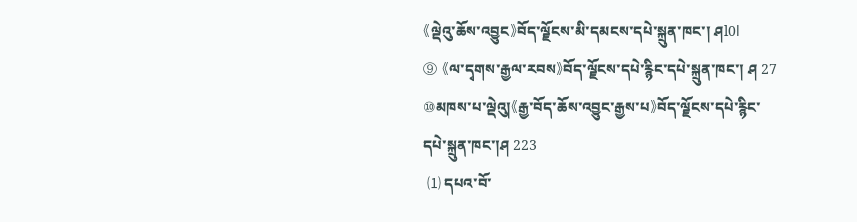《ལྡེའུ་ཆོས་འབྱུང》བོད་ལྗོངས་མི་དམངས་དཔེ་སྐྲུན་ཁང་། ཤl0l
⑨ 《ལ་དྭགས་རྒྱལ་རབས》བོད་ལྗོངས་དཔེ་རྙིང་དཔེ་སྐྲུན་ཁང་། ཤ 27
⑩མཁས་པ་ལྡེའུ།《རྒྱ་བོད་ཆོས་འབྱུང་རྒྱས་པ》བོད་ལྗོངས་དཔེ་རྙིང་དཔེ་སྐྲུན་ཁང་།ཤ 223
 ⑴ དཔའ་བོ་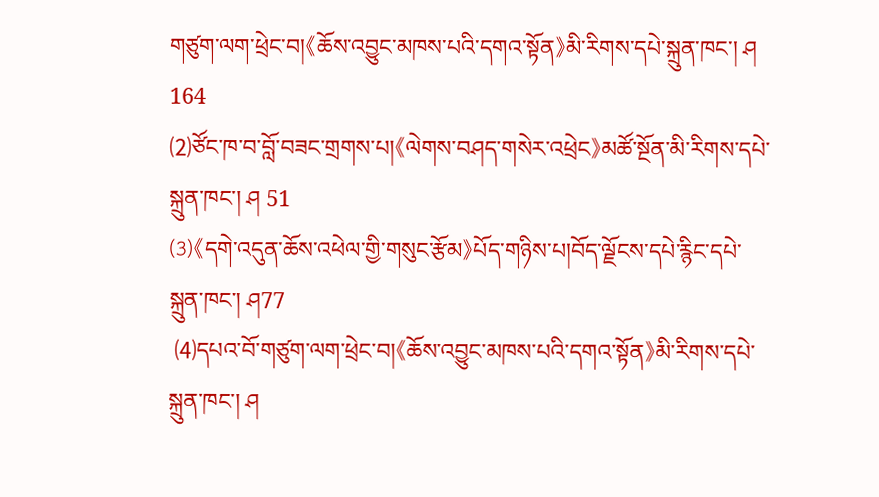གཙུག་ལག་ཕྲེང་བ།《ཆོས་འབྱུང་མཁས་པའི་དགའ་སྟོན》མི་རིགས་དཔེ་སྐྲུན་ཁང་། ཤ 164
⑵ཙོང་ཁ་བ་བློ་བཟང་གྲགས་པ།《ལེགས་བཤད་གསེར་འཕྲེང》མཚོ་སྔོན་མི་རིགས་དཔེ་སྐྲུན་ཁང་། ཤ 51
⑶《དགེ་འདུན་ཆོས་འཕེལ་གྱི་གསུང་རྩོམ》པོད་གཉིས་པ།བོད་ལྗོངས་དཔེ་རྙིང་དཔེ་སྐྲུན་ཁང་། ཤ77
 ⑷དཔའ་བོ་གཙུག་ལག་ཕྲེང་བ།《ཆོས་འབྱུང་མཁས་པའི་དགའ་སྟོན》མི་རིགས་དཔེ་སྐྲུན་ཁང་། ཤ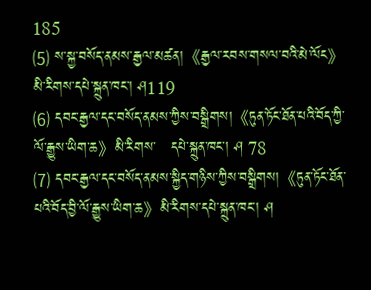185
⑸ ས་སྐྱ་བསོད་ནམས་རྒྱལ་མཚན།《རྒྱལ་རབས་གསལ་བའི་མེ་ལོང》མི་རིགས་དཔེ་སྐྲུན་ཁང་། ཤ119
⑹ དབང་རྒྱལ་དང་བསོད་ནམས་ཀྱིས་བསྒྲིགས།《ཏུན་ཏོང་ཐོན་པའི་བོད་ཀྱི་ལོ་རྒྱུས་ཡིག་ཆ》མི་རིགས་   དཔེ་སྐྲུན་ཁང་། ཤ 78
⑺ དབང་རྒྱལ་དང་བསོད་ནམས་སྐྱིད་གཉིས་ཀྱིས་བསྒྲིགས།《ཏུན་ཏོང་ཐོན་པའི་བོད་བྱི་ལོ་རྒྱུས་ཡིག་ཆ》མི་རིགས་དཔེ་སྐྲུན་ཁང་། ཤ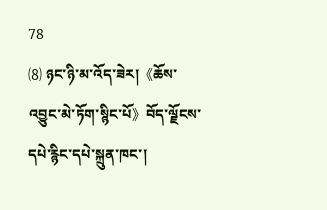78
⑻ ཉང་ཉི་མ་འོད་ཟེར།《ཆོས་འབྱུང་མེ་ཏོག་སྙིང་པོ》བོད་ལྗོངས་དཔེ་རྙིང་དཔེ་སྐྲུན་ཁང་།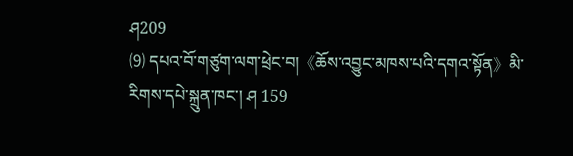ཤ209
⑼ དཔའ་བོ་གཙུག་ལག་ཕྲེང་བ།《ཆོས་འབྱུང་མཁས་པའི་དགའ་སྟོན》མི་རིགས་དཔེ་སྐྲུན་ཁང་། ཤ 159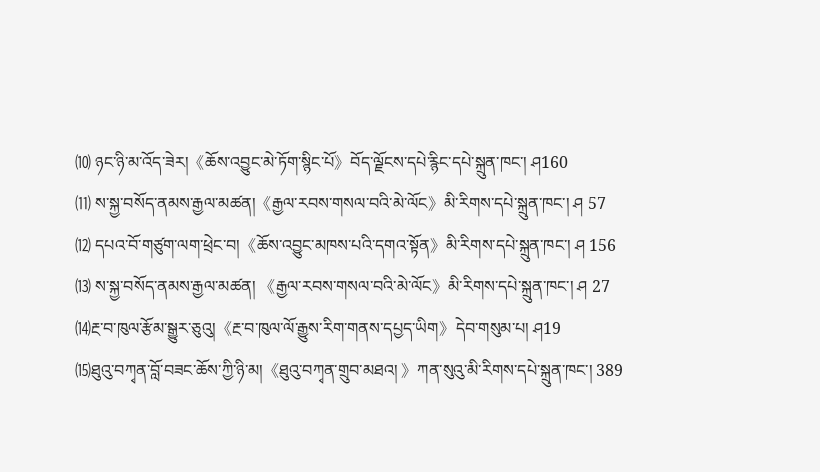⑽ ཉང་ཉི་མ་འོད་ཟེར།《ཆོས་འབྱུང་མེ་ཏོག་སྙིང་པོ》བོད་ལྗོངས་དཔེ་རྙིང་དཔེ་སྐྲུན་ཁང་། ཤ160
⑾ ས་སྐྱ་བསོད་ནམས་རྒྱལ་མཚན།《རྒྱལ་རབས་གསལ་བའི་མེ་ལོང》མི་རིགས་དཔེ་སྐྲུན་ཁང་། ཤ 57
⑿ དཔའ་བོ་གཙུག་ལག་ཕྲེང་བ།《ཆོས་འབྱུང་མཁས་པའི་དགའ་སྟོན》མི་རིགས་དཔེ་སྐྲུན་ཁང་། ཤ 156
⒀ ས་སྐྱ་བསོད་ནམས་རྒྱལ་མཚན། 《རྒྱལ་རབས་གསལ་བའི་མེ་ལོང》མི་རིགས་དཔེ་སྐྲུན་ཁང་། ཤ 27
⒁རྔ་བ་ཁུལ་རྩོམ་སྒྱུར་ཅུའུ།《རྔ་བ་ཁུལ་ལོ་རྒྱུས་རིག་གནས་དཔྱད་ཡིག》དེབ་གསུམ་པ། ཤ19
⒂ཐུའུ་བཀྭན་བློ་བཟང་ཆོས་ཀྱི་ཉི་མ།《ཐུའུ་བཀྭན་གྲུབ་མཐའ། 》ཀན་སུའུ་མི་རིགས་དཔེ་སྐྲུན་ཁང་། 389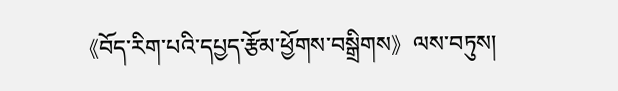《བོད་རིག་པའི་དཔྱད་རྩོམ་ཕྱོགས་བསྒྲིགས》ལས་བཏུས།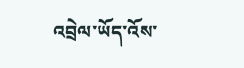འབྲེལ་ཡོད་འོས་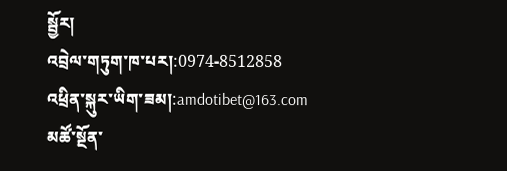སྦྱོར།
འབྲེལ་གཏུག་ཁ་པར།:0974-8512858
འཕྲིན་སྐུར་ཡིག་ཟམ།:amdotibet@163.com
མཚོ་སྔོན་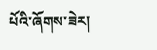པོའི་ཞོགས་ཟེར།